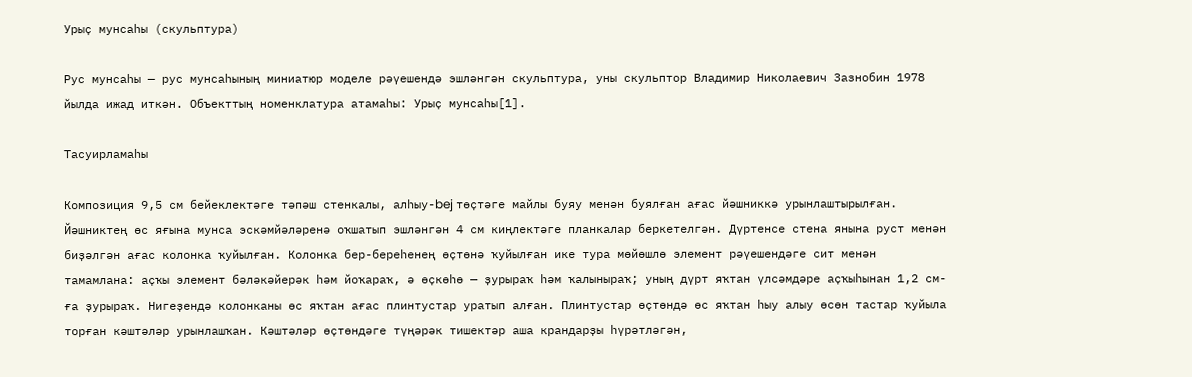Урыҫ мунсаһы (скульптура)

Рус мунсаһы — рус мунсаһының миниатюр моделе рәүешендә эшләнгән скульптура, уны скульптор Владимир Николаевич Зазнобин 1978 йылда ижад иткән. Объекттың номенклатура атамаһы: Урыҫ мунсаһы[1].

Тасуирламаһы

Композиция 9,5 см бейеклектәге тәпәш стенкалы, алһыу-bej төҫтәге майлы буяу менән буялған ағас йәшниккә урынлаштырылған. Йәшниктең өс яғына мунса эскәмйәләренә оҡшатып эшләнгән 4 см киңлектәге планкалар беркетелгән. Дүртенсе стена янына руст менән биҙәлгән ағас колонка ҡуйылған. Колонка бер-береһенең өҫтөнә ҡуйылған ике тура мөйөшлө элемент рәүешендәге сит менән тамамлана: аҫҡы элемент бәләкәйерәк һәм йоҡараҡ, ә өҫкөһө — ҙурыраҡ һәм ҡалыныраҡ; уның дүрт яҡтан үлсәмдәре аҫҡыһынан 1,2 см-ға ҙурыраҡ. Нигеҙендә колонканы өс яҡтан ағас плинтустар уратып алған. Плинтустар өҫтөндә өс яҡтан һыу алыу өсөн тастар ҡуйыла торған кәштәләр урынлашҡан. Кәштәләр өҫтөндәге түңәрәк тишектәр аша крандарҙы һүрәтләгән,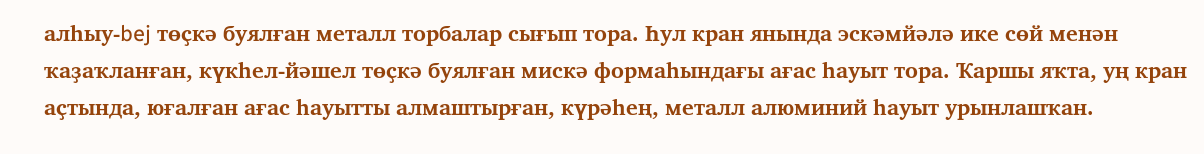алһыу-bej төҫкә буялған металл торбалар сығып тора. Һул кран янында эскәмйәлә ике сөй менән ҡаҙаҡланған, күкһел-йәшел төҫкә буялған мискә формаһындағы ағас һауыт тора. Ҡаршы яҡта, уң кран аҫтында, юғалған ағас һауытты алмаштырған, күрәһең, металл алюминий һауыт урынлашҡан.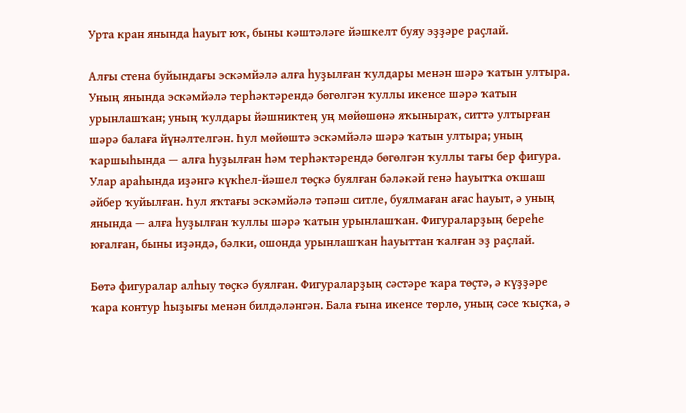Урта кран янында һауыт юҡ, быны кәштәләге йәшкелт буяу эҙҙәре раҫлай.

Алғы стена буйындағы эскәмйәлә алға һуҙылған ҡулдары менән шәрә ҡатын ултыра. Уның янында эскәмйәлә терһәктәрендә бөгөлгән ҡуллы икенсе шәрә ҡатын урынлашҡан; уның ҡулдары йәшниктең уң мөйөшөнә яҡыныраҡ, ситтә ултырған шәрә балаға йүнәлтелгән. Һул мөйөштә эскәмйәлә шәрә ҡатын ултыра; уның ҡаршыһында — алға һуҙылған һәм терһәктәрендә бөгөлгән ҡуллы тағы бер фигура. Улар араһында иҙәнгә күкһел-йәшел төҫкә буялған бәләкәй генә һауытҡа оҡшаш әйбер ҡуйылған. Һул яҡтағы эскәмйәлә тәпәш ситле, буялмаған ағас һауыт, ә уның янында — алға һуҙылған ҡуллы шәрә ҡатын урынлашҡан. Фигураларҙың береһе юғалған, быны иҙәндә, бәлки, ошонда урынлашҡан һауыттан ҡалған эҙ раҫлай.

Бөтә фигуралар алһыу төҫкә буялған. Фигураларҙың сәстәре ҡара төҫтә, ә күҙҙәре ҡара контур һыҙығы менән билдәләнгән. Бала ғына икенсе төрлө, уның сәсе ҡыҫҡа, ә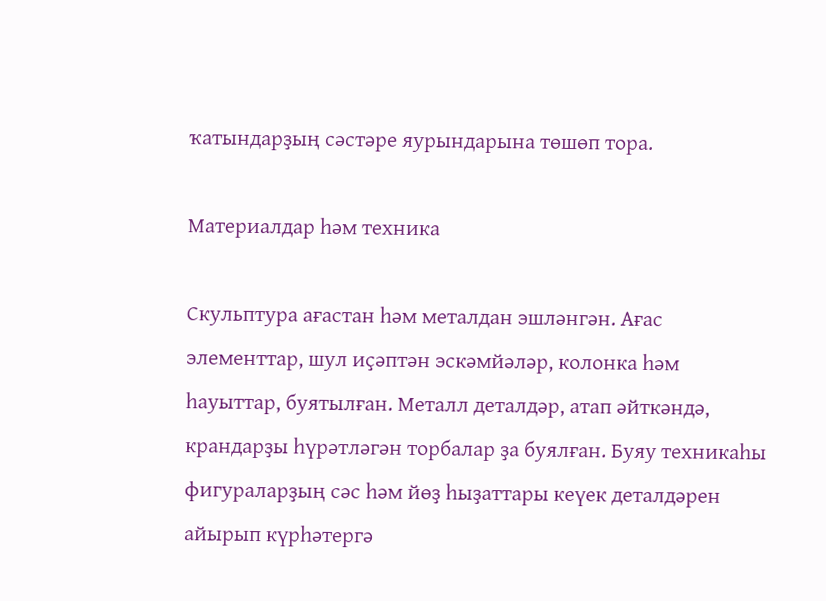ҡатындарҙың сәстәре яурындарына төшөп тора.

Материалдар һәм техника

Скульптура ағастан һәм металдан эшләнгән. Ағас элементтар, шул иҫәптән эскәмйәләр, колонка һәм һауыттар, буятылған. Металл деталдәр, атап әйткәндә, крандарҙы һүрәтләгән торбалар ҙа буялған. Буяу техникаһы фигураларҙың сәс һәм йөҙ һыҙаттары кеүек деталдәрен айырып күрһәтергә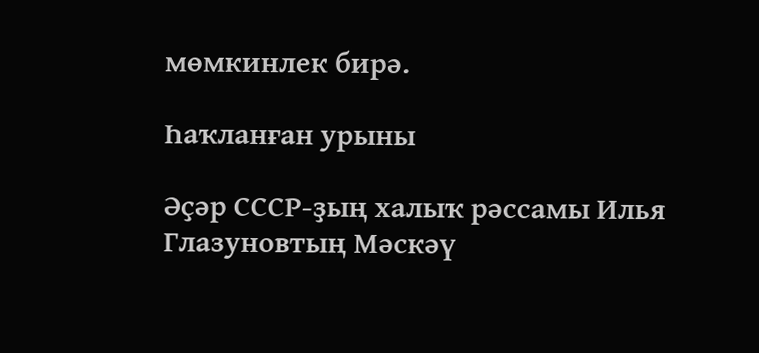мөмкинлек бирә.

Һаҡланған урыны

Әҫәр СССР-ҙың халыҡ рәссамы Илья Глазуновтың Мәскәү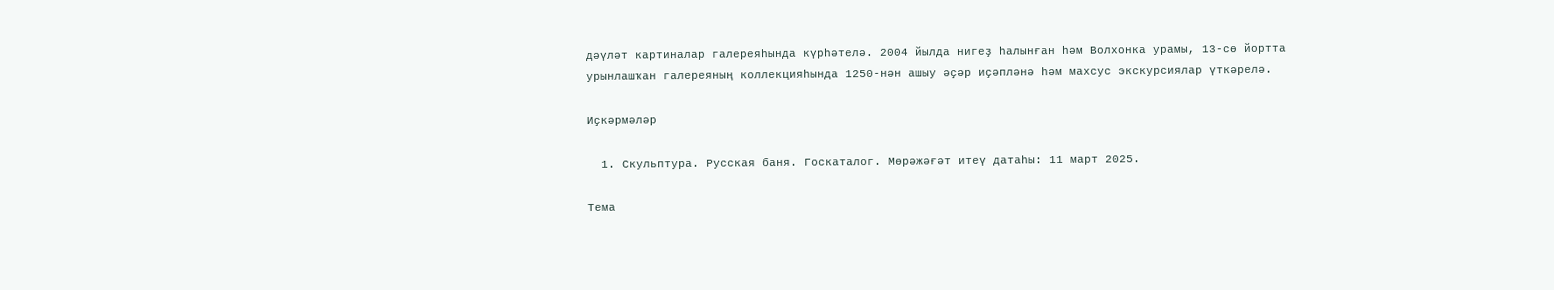дәүләт картиналар галереяһында күрһәтелә. 2004 йылда нигеҙ һалынған һәм Волхонка урамы, 13-сө йортта урынлашҡан галереяның коллекцияһында 1250-нән ашыу әҫәр иҫәпләнә һәм махсус экскурсиялар үткәрелә.

Иҫкәрмәләр

  1. Скульптура. Русская баня. Госкаталог. Мөрәжәғәт итеү датаһы: 11 март 2025.

Тема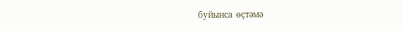буйынса өҫтәмә